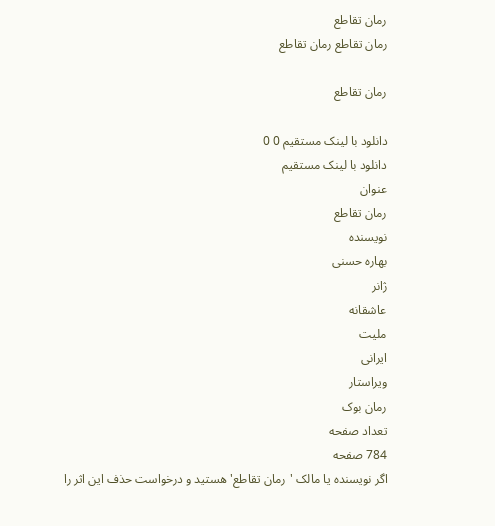رمان تقاطع
رمان تقاطع رمان تقاطع

رمان تقاطع

دانلود با لینک مستقیم 0 0
دانلود با لینک مستقیم
عنوان
رمان تقاطع
نویسنده
بهاره حسنی
ژانر
عاشقانه
ملیت
ایرانی
ویراستار
رمان بوک
تعداد صفحه
784 صفحه
اگر نویسنده یا مالک 'رمان تقاطع' هستید و درخواست حذف این اثر را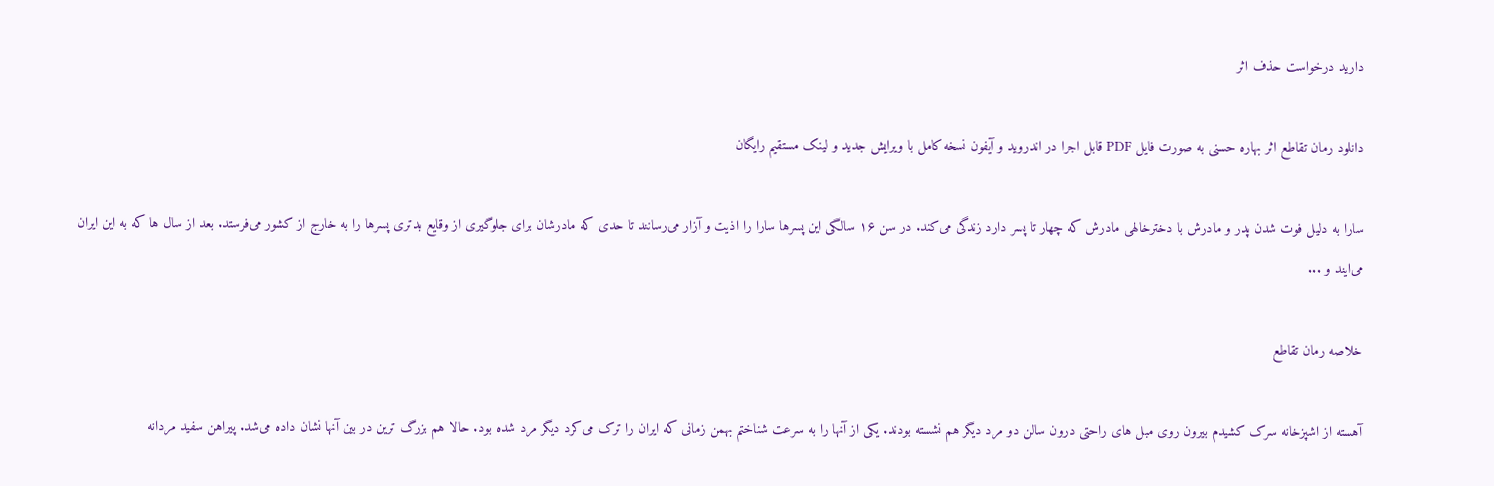دارید درخواست حذف اثر

دانلود رمان تقاطع اثر بهاره حسنی به صورت فایل PDF قابل اجرا در اندروید و آیفون نسخه کامل با ویرایش جدید و لینک مستقیم رایگان

سارا به دلیل فوت شدن پدر و مادرش با دخترخالهی مادرش که چهار تا پسر دارد زندگی می‌کند. در سن ۱۶ سالگی این پسرها سارا را اذیت و آزار می‌رسانند تا حدی که مادرشان برای جلوگیری از وقایع بدتری پسرها را به خارج از کشور می‌فرستد. بعد از سال ها که به این ایران می‌ایند و ...

خلاصه رمان تقاطع

آهسته از اشپزخانه سرک کشیدم بیرون روی مبل های راحتی درون سالن دو مرد دیگر هم نشسته بودند. یکی از آنها را به سرعت شناختم بهمن زمانی که ایران را ترک می‌کرد دیگر مرد شده بود. حالا هم بزرگ ترین در بین آنها نشان داده می‌شد. پیراهن سفید مردانه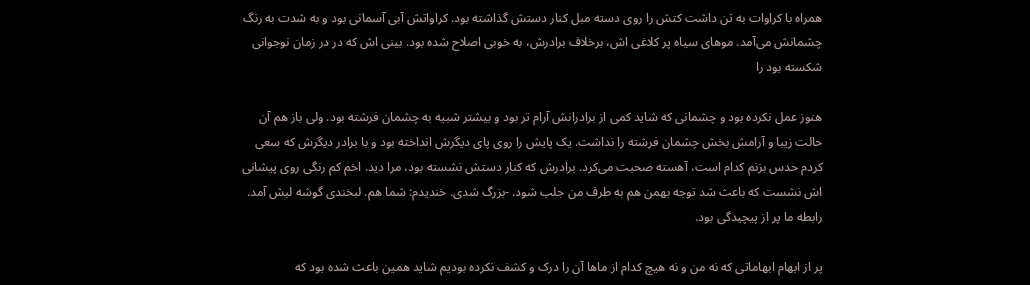همراه با کراوات به تن داشت کتش را روی دسته مبل کنار دستش گذاشته بود. کراواتش آبی آسمانی بود و به شدت به رنگ چشمانش می‌آمد. موهای سیاه پر کلاغی اش، برخلاف برادرش، به خوبی اصلاح شده بود. بینی اش که در در زمان نوجوانی شکسته بود را

هنوز عمل نکرده بود و چشمانی که شاید کمی از برادرانش آرام تر بود و بیشتر شبیه به چشمان فرشته بود. ولی باز هم آن حالت زیبا و آرامش بخش چشمان فرشته را نداشت. یک پایش را روی پای دیگرش انداخته بود و با برادر دیگرش که سعی کردم حدس بزنم کدام است، آهسته صحبت می‌کرد. برادرش که کنار دستش نشسته بود، مرا دید. اخم کم رنگی روی پیشانی اش نشست که باعث شد توجه بهمن هم به طرف من جلب شود. -بزرگ شدی. خندیدم: شما هم. لبخندی گوشه لبش آمد. رابطه ما پر از پیچیدگی بود.

پر از ابهام ابهاماتی که نه من و نه هیچ کدام از ماها آن را درک و کشف نکرده بودیم شاید همین باعث شده بود که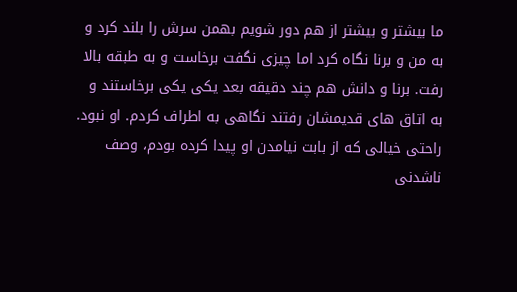ما بیشتر و بیشتر از هم دور شویم بهمن سرش را بلند کرد و به من و برنا نگاه کرد اما چیزی نگفت برخاست و به طبقه بالا رفت. برنا و دانش هم چند دقیقه بعد یکی یکی برخاستند و به اتاق های قدیمشان رفتند نگاهی به اطراف کردم. او نبود. راحتی خیالی که از بابت نیامدن او پیدا کرده بودم، وصف ناشدنی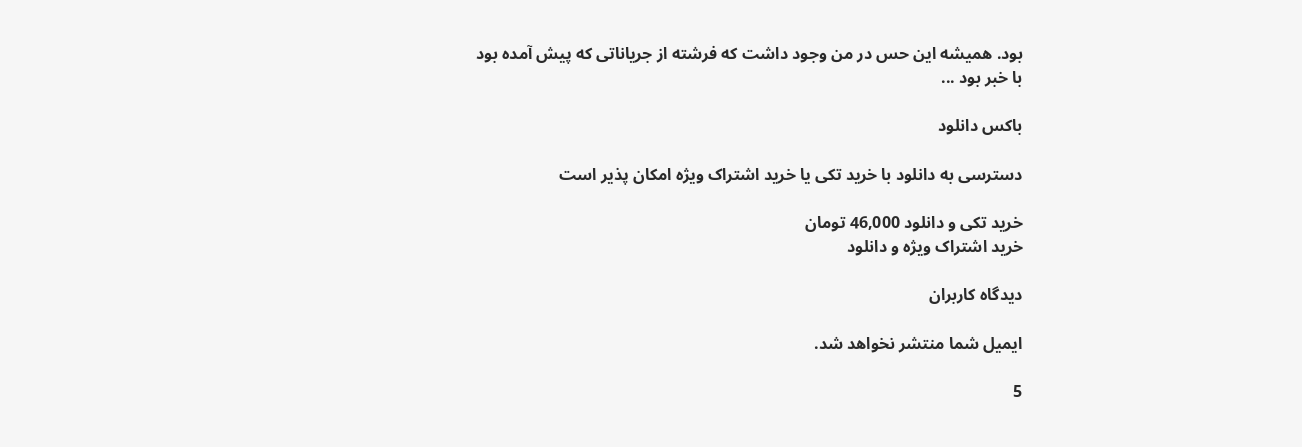بود. همیشه این حس در من وجود داشت که فرشته از جریاناتی که پیش آمده بود با خبر بود ...

باکس دانلود

دسترسی به دانلود با خرید تکی یا خرید اشتراک ویژه امکان پذیر است

خرید تکی و دانلود 46,000 تومان
خرید اشتراک ویژه و دانلود

دیدگاه کاربران

ایمیل شما منتشر نخواهد شد.

5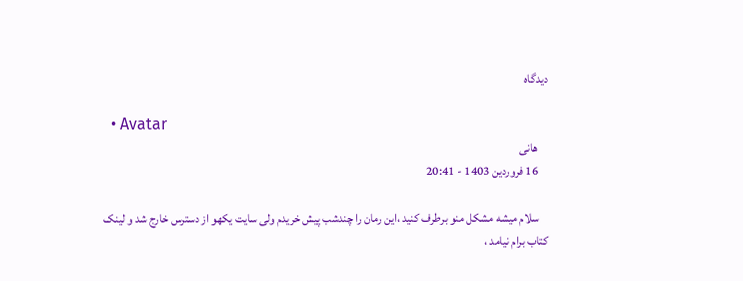دیدگاه

  • Avatar
    هانی
    16 فروردین 1403 - 20:41

    سلام میشه مشکل منو برطرف کنید ،این رمان را چندشب پیش خریدم ولی سایت یکهو از دسترس خارج شد و لینک کتاب برام نیامد ،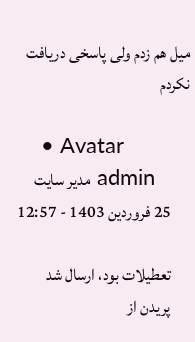میل هم زدم ولی پاسخی دریافت نکردم

    • Avatar
      admin مدیر سایت
      25 فروردین 1403 - 12:57

      تعطیلات بود، ارسال شد
      پریدن از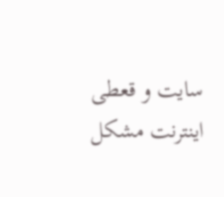سایت و قعطی اینترنت مشکل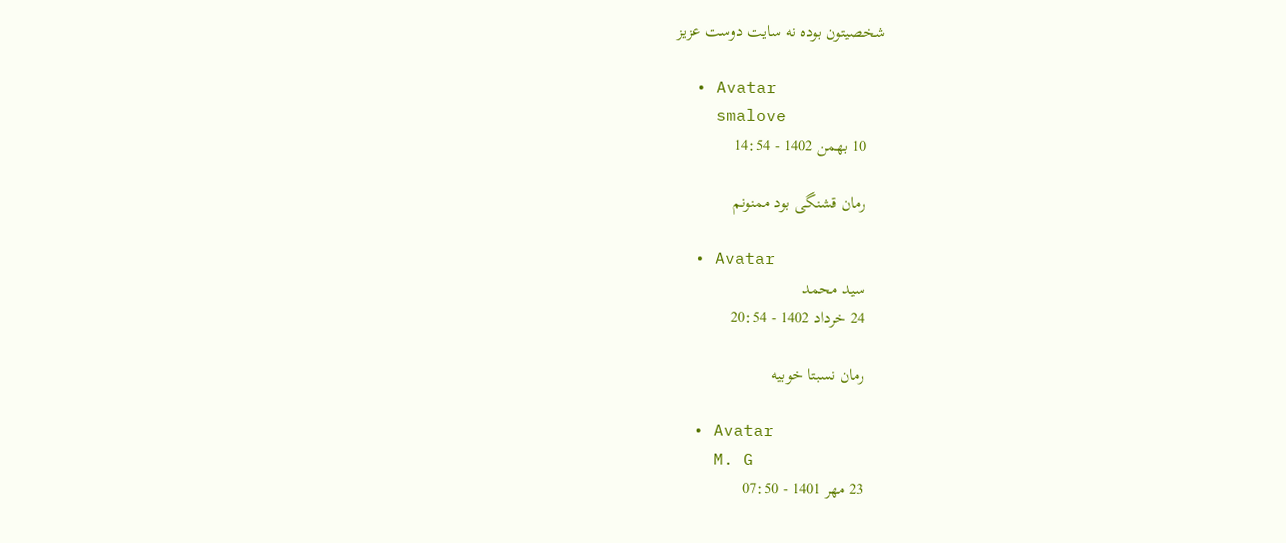شخصیتون بوده نه سایت دوست عزیز

  • Avatar
    smalove
    10 بهمن 1402 - 14:54

    رمان قشنگی بود ممنونم

  • Avatar
    سید محمد
    24 خرداد 1402 - 20:54

    رمان نسبتا خوبیه

  • Avatar
    M. G
    23 مهر 1401 - 07:50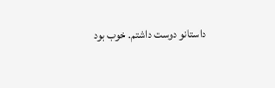داستانو دوست داشتم. خوب بود